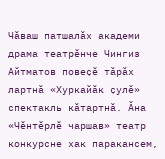Чӑваш патшалӑх академи драма театрӗнче Чингиз Айтматов повеҫӗ тӑрӑх лартнӑ «Хуркайӑк ҫулӗ» спектакль кӑтартнӑ. Ӑна «Чӗнтӗрлӗ чаршав» театр конкурсне хак паракансем,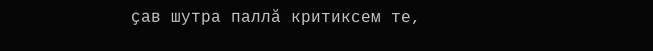ҫав шутра паллӑ критиксем те,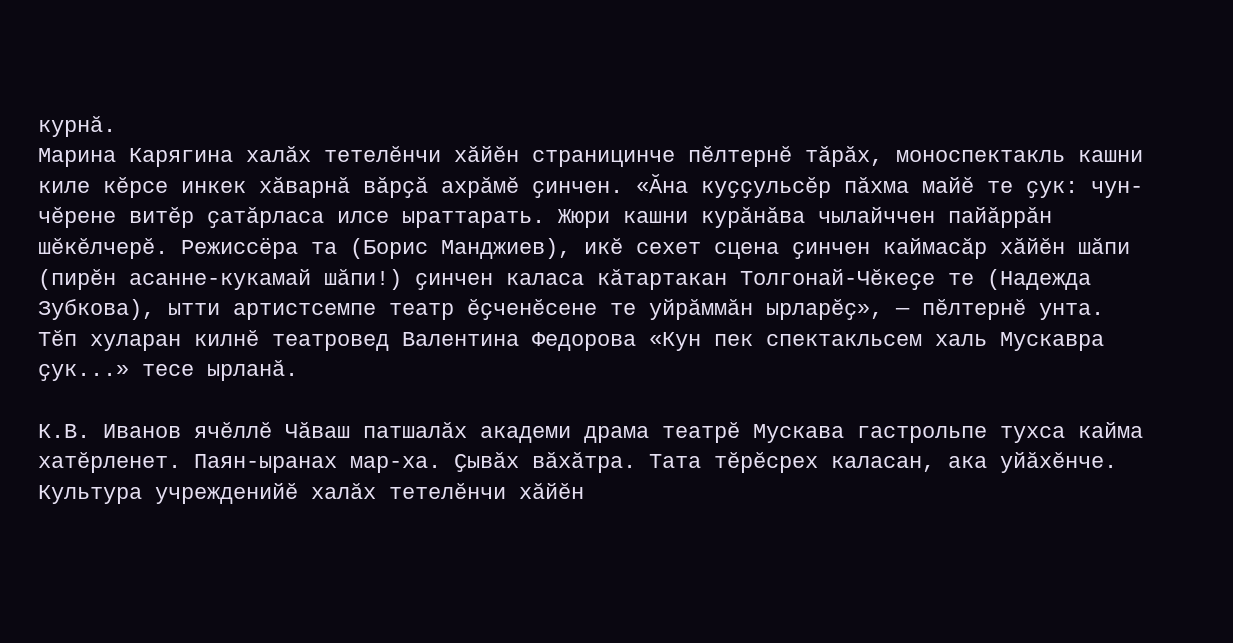курнӑ.
Марина Карягина халӑх тетелӗнчи хӑйӗн страницинче пӗлтернӗ тӑрӑх, моноспектакль кашни киле кӗрсе инкек хӑварнӑ вӑрҫӑ ахрӑмӗ ҫинчен. «Ӑна куҫҫульсӗр пӑхма майӗ те ҫук: чун-чӗрене витӗр ҫатӑрласа илсе ыраттарать. Жюри кашни курӑнӑва чылайччен пайӑррӑн шӗкӗлчерӗ. Режиссёра та (Борис Манджиев), икӗ сехет сцена ҫинчен каймасӑр хӑйӗн шӑпи (пирӗн асанне-кукамай шӑпи!) ҫинчен каласа кӑтартакан Толгонай-Чӗкеҫе те (Надежда Зубкова), ытти артистсемпе театр ӗҫченӗсене те уйрӑммӑн ырларӗҫ», — пӗлтернӗ унта.
Тӗп хуларан килнӗ театровед Валентина Федорова «Кун пек спектакльсем халь Мускавра ҫук...» тесе ырланӑ.

К.В. Иванов ячӗллӗ Чӑваш патшалӑх академи драма театрӗ Мускава гастрольпе тухса кайма хатӗрленет. Паян-ыранах мар-ха. Ҫывӑх вӑхӑтра. Тата тӗрӗсрех каласан, ака уйӑхӗнче.
Культура учрежденийӗ халӑх тетелӗнчи хӑйӗн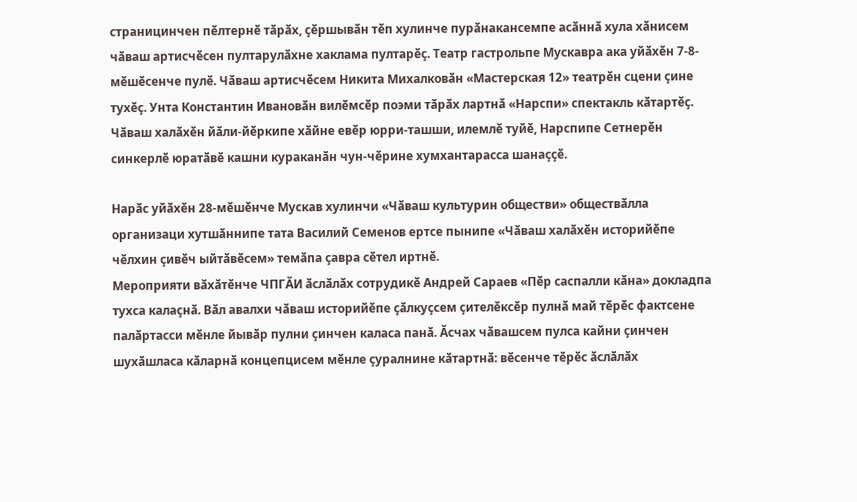страницинчен пӗлтернӗ тӑрӑх, ҫӗршывӑн тӗп хулинче пурӑнакансемпе асӑннӑ хула хӑнисем чӑваш артисчӗсен пултарулӑхне хаклама пултарӗҫ. Театр гастрольпе Мускавра ака уйӑхӗн 7-8-мӗшӗсенче пулӗ. Чӑваш артисчӗсем Никита Михалковӑн «Мастерская 12» театрӗн сцени ҫине тухӗҫ. Унта Константин Ивановӑн вилӗмсӗр поэми тӑрӑх лартнӑ «Нарспи» спектакль кӑтартӗҫ.
Чӑваш халӑхӗн йӑли-йӗркипе хӑйне евӗр юрри-ташши, илемлӗ туйӗ, Нарспипе Сетнерӗн синкерлӗ юратӑвӗ кашни кураканӑн чун-чӗрине хумхантарасса шанаҫҫӗ.

Нарӑс уйӑхӗн 28-мӗшӗнче Мускав хулинчи «Чӑваш культурин обществи» обществӑлла организаци хутшӑннипе тата Василий Семенов ертсе пынипе «Чӑваш халӑхӗн историйӗпе чӗлхин ҫивӗч ыйтӑвӗсем» темӑпа ҫавра сӗтел иртнӗ.
Мероприяти вӑхӑтӗнче ЧПГӐИ ӑслӑлӑх сотрудикӗ Андрей Сараев «Пӗр саспалли кӑна» докладпа тухса калаҫнӑ. Вӑл авалхи чӑваш историйӗпе ҫӑлкуҫсем ҫителӗксӗр пулнӑ май тӗрӗс фактсене палӑртасси мӗнле йывӑр пулни ҫинчен каласа панӑ. Ӑсчах чӑвашсем пулса кайни ҫинчен шухӑшласа кӑларнӑ концепцисем мӗнле ҫуралнине кӑтартнӑ: вӗсенче тӗрӗс ӑслӑлӑх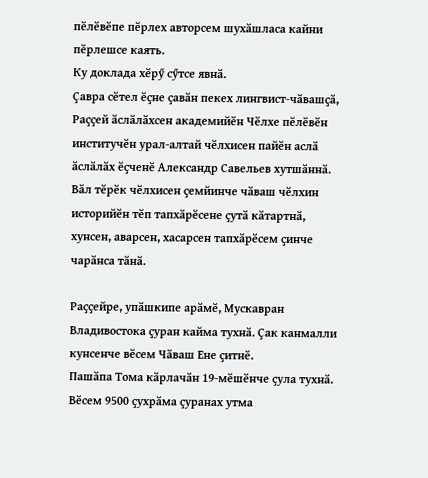пӗлӗвӗпе пӗрлех авторсем шухӑшласа кайни пӗрлешсе каять.
Ку доклада хӗрӳ сӳтсе явнӑ.
Ҫавра сӗтел ӗҫне ҫавӑн пекех лингвист-чӑвашҫӑ, Раҫҫей ӑслӑлӑхсен академийӗн Чӗлхе пӗлӗвӗн институчӗн урал-алтай чӗлхисен пайӗн аслӑ ӑслӑлӑх ӗҫченӗ Александр Савельев хутшӑннӑ. Вӑл тӗрӗк чӗлхисен ҫемйинче чӑваш чӗлхин историйӗн тӗп тапхӑрӗсене ҫутӑ кӑтартнӑ, хунсен, аварсен, хасарсен тапхӑрӗсем ҫинче чарӑнса тӑнӑ.

Раҫҫейре, упӑшкипе арӑмӗ, Мускавран Владивостока ҫуран кайма тухнӑ. Ҫак канмалли кунсенче вӗсем Чӑваш Ене ҫитнӗ.
Пашӑпа Тома кӑрлачӑн 19-мӗшӗнче ҫула тухнӑ. Вӗсем 9500 ҫухрӑма ҫуранах утма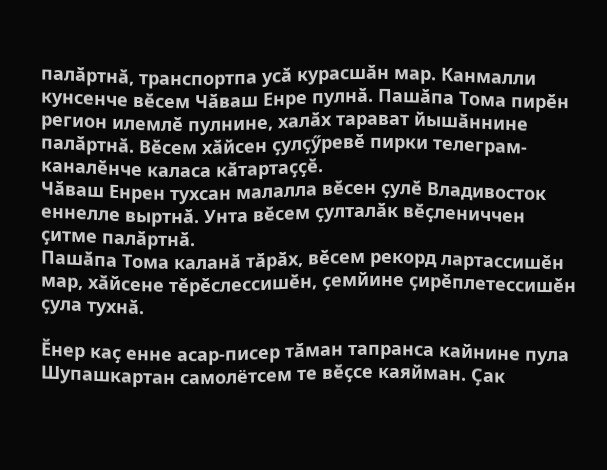палӑртнӑ, транспортпа усӑ курасшӑн мар. Канмалли кунсенче вӗсем Чӑваш Енре пулнӑ. Пашӑпа Тома пирӗн регион илемлӗ пулнине, халӑх тарават йышӑннине палӑртнӑ. Вӗсем хӑйсен ҫулҫӳревӗ пирки телеграм-каналӗнче каласа кӑтартаҫҫӗ.
Чӑваш Енрен тухсан малалла вӗсен ҫулӗ Владивосток еннелле выртнӑ. Унта вӗсем ҫулталӑк вӗҫлениччен ҫитме палӑртнӑ.
Пашӑпа Тома каланӑ тӑрӑх, вӗсем рекорд лартассишӗн мар, хӑйсене тӗрӗслессишӗн, ҫемйине ҫирӗплетессишӗн ҫула тухнӑ.

Ӗнер каҫ енне асар-писер тӑман тапранса кайнине пула Шупашкартан самолётсем те вӗҫсе каяйман. Ҫак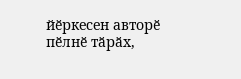йӗркесен авторӗ пӗлнӗ тӑрӑх,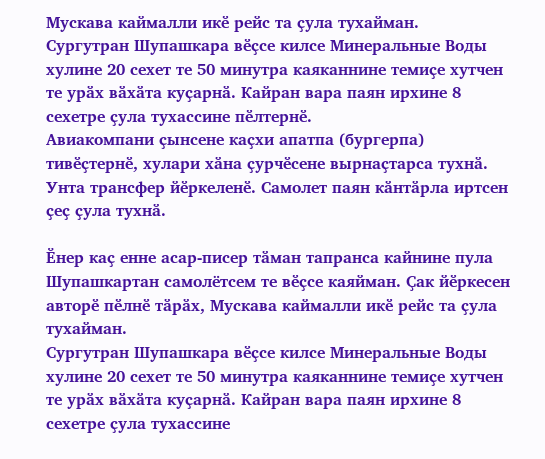Мускава каймалли икӗ рейс та ҫула тухайман.
Сургутран Шупашкара вӗҫсе килсе Минеральные Воды хулине 20 сехет те 50 минутра каяканнине темиҫе хутчен те урӑх вӑхӑта куҫарнӑ. Кайран вара паян ирхине 8 сехетре ҫула тухассине пӗлтернӗ.
Авиакомпани ҫынсене каҫхи апатпа (бургерпа) тивӗҫтернӗ, хулари хӑна ҫурчӗсене вырнаҫтарса тухнӑ. Унта трансфер йӗркеленӗ. Самолет паян кӑнтӑрла иртсен ҫеҫ ҫула тухнӑ.

Ӗнер каҫ енне асар-писер тӑман тапранса кайнине пула Шупашкартан самолётсем те вӗҫсе каяйман. Ҫак йӗркесен авторӗ пӗлнӗ тӑрӑх, Мускава каймалли икӗ рейс та ҫула тухайман.
Сургутран Шупашкара вӗҫсе килсе Минеральные Воды хулине 20 сехет те 50 минутра каяканнине темиҫе хутчен те урӑх вӑхӑта куҫарнӑ. Кайран вара паян ирхине 8 сехетре ҫула тухассине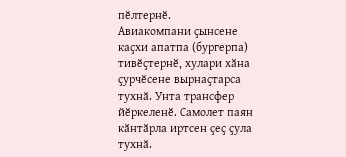пӗлтернӗ.
Авиакомпани ҫынсене каҫхи апатпа (бургерпа) тивӗҫтернӗ, хулари хӑна ҫурчӗсене вырнаҫтарса тухнӑ. Унта трансфер йӗркеленӗ. Самолет паян кӑнтӑрла иртсен ҫеҫ ҫула тухнӑ.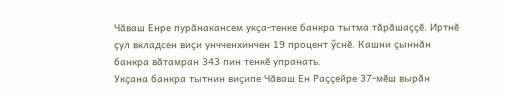Чӑваш Енре пурӑнакансем укҫа-тенке банкра тытма тӑрӑшаҫҫӗ. Иртнӗ ҫул вкладсен виҫи унчченхинчен 19 процент ӳснӗ. Кашни ҫыннӑн банкра вӑтамран 343 пин тенкӗ упранать.
Укҫана банкра тытнин виҫипе Чӑваш Ен Раҫҫейре 37-мӗш вырӑн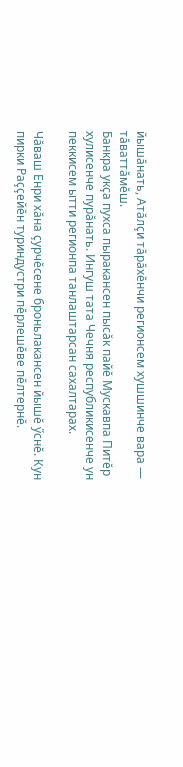йышӑнать, Атӑлҫи тӑрӑхӗнчи регионсем хушшинче вара — тӑваттӑмӗш.
Банкра укҫа пухса пыракансен пысӑк пайӗ Мускавпа Питӗр хулисенче пурӑнать. Ингуш тата Чечня республикисенче ун пеккисем ытти регионпа танлаштарсан сахалтарах.

Чӑваш Енри хӑна ҫурчӗсене броньлакансен йышӗ ӳснӗ. Кун пирки Раҫҫейӗн туриндустри пӗрлешӗве пӗлтернӗ.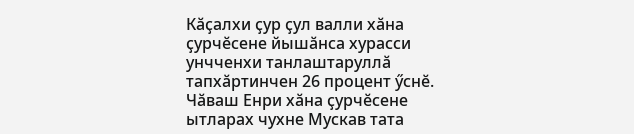Кӑҫалхи ҫур ҫул валли хӑна ҫурчӗсене йышӑнса хурасси унчченхи танлаштаруллӑ тапхӑртинчен 26 процент ӳснӗ.
Чӑваш Енри хӑна ҫурчӗсене ытларах чухне Мускав тата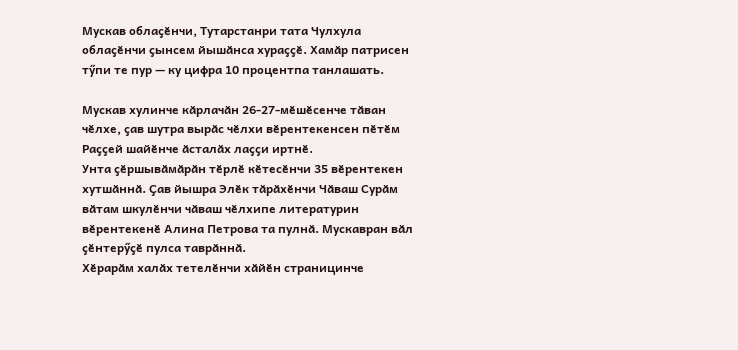Мускав облаҫӗнчи, Тутарстанри тата Чулхула облаҫӗнчи ҫынсем йышӑнса хураҫҫӗ. Хамӑр патрисен тӳпи те пур — ку цифра 10 процентпа танлашать.

Мускав хулинче кӑрлачӑн 26-27-мӗшӗсенче тӑван чӗлхе, ҫав шутра вырӑс чӗлхи вӗрентекенсен пӗтӗм Раҫҫей шайӗнче ӑсталӑх лаҫҫи иртнӗ.
Унта ҫӗршывӑмӑрӑн тӗрлӗ кӗтесӗнчи 35 вӗрентекен хутшӑннӑ. Ҫав йышра Элӗк тӑрӑхӗнчи Чӑваш Сурӑм вӑтам шкулӗнчи чӑваш чӗлхипе литературин вӗрентекенӗ Алина Петрова та пулнӑ. Мускавран вӑл ҫӗнтерӳҫӗ пулса таврӑннӑ.
Хӗрарӑм халӑх тетелӗнчи хӑйӗн страницинче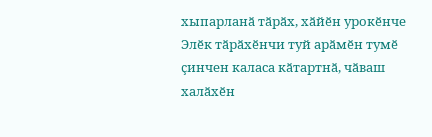хыпарланӑ тӑрӑх, хӑйӗн урокӗнче Элӗк тӑрӑхӗнчи туй арӑмӗн тумӗ ҫинчен каласа кӑтартнӑ, чӑваш халӑхӗн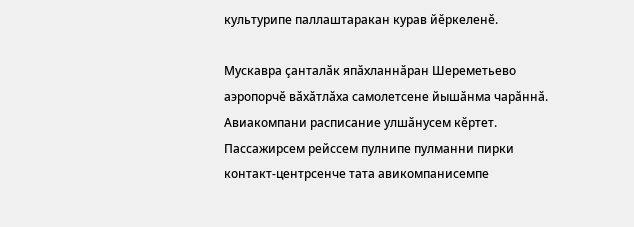культурипе паллаштаракан курав йӗркеленӗ.

Мускавра ҫанталӑк япӑхланнӑран Шереметьево аэропорчӗ вӑхӑтлӑха самолетсене йышӑнма чарӑннӑ.
Авиакомпани расписание улшӑнусем кӗртет. Пассажирсем рейссем пулнипе пулманни пирки контакт-центрсенче тата авикомпанисемпе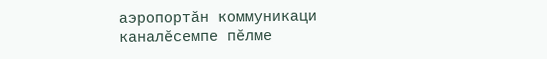аэропортӑн коммуникаци каналӗсемпе пӗлме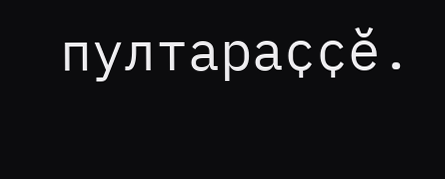пултараҫҫӗ.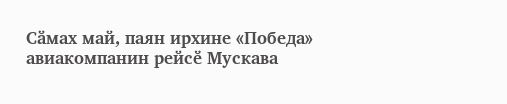Сӑмах май, паян ирхине «Победа» авиакомпанин рейсӗ Мускава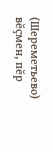(Шереметьево) вӗҫмен, пӗр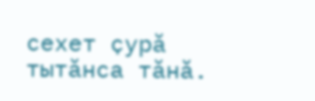сехет ҫурӑ тытӑнса тӑнӑ.